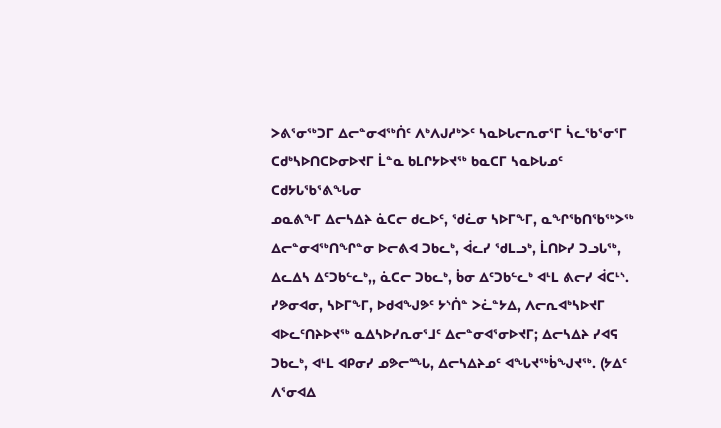ᐳᕕᕐᓂᖅᑐᒥ ᐃᓕᓐᓂᐊᖅᑏᑦ ᐱᒃᐱᒍᓱᒃᐳᑦ ᓴᓇᐅᒐᓕᕆᓂᕐᒥ ᓵᓚᖃᕐᓂᕐᒥ
ᑕᑯᒃᓴᐅᑎᑕᐅᓂᐅᔪᒥ ᒫᓐᓇ ᑲᒪᒋᔭᐅᔪᖅ ᑲᓇᑕᒥ ᓴᓇᐅᒐᓄᑦ ᑕᑯᔭᒐᖃᕐᕕᖓᓂ
ᓄᓇᕕᖕᒥ ᐃᓕᓴᐃᔨ ᓈᑕᓕ ᑯᓚᐅᑦ, ᖁᓛᓂ ᓴᐅᒥᖕᒥ, ᓇᖏᖃᑎᖃᖅᐳᖅ ᐃᓕᓐᓂᐊᖅᑎᖏᓐᓂ ᐅᓕᕕᐊ ᑐᑲᓚᒃ, ᐋᓚᓯ ᖁᒪᓗᒃ, ᒫᑎᐅᓯ ᑐᓗᒐᖅ, ᐃᓚᐃᓴ ᐃᑦᑐᑲᓪᓚᒃ,, ᓈᑕᓕ ᑐᑲᓚᒃ, ᑳᓂ ᐃᑦᑐᑲᓪᓚᒃ ᐊᒻᒪ ᕕᓕᓯ ᐋᑕᒻᔅ. ᓯᕗᓂᐊᓂ, ᓴᐅᒥᖕᒥ, ᐅᑯᐊᖑᕗᑦ ᔭᔅᑏᓐ ᐳᓛᓐᔭᐃ, ᐱᓕᕆᐊᒃᓴᐅᔪᒥ ᐊᐅᓚᑦᑎᔨᐅᔪᖅ ᓇᐃᓴᐅᓯᕆᓂᕐᒧᑦ ᐃᓕᓐᓂᐊᕐᓂᐅᔪᒥ; ᐃᓕᓴᐃᔨ ᓯᐊᕋ ᑐᑲᓚᒃ, ᐊᒻᒪ ᐊᑭᓂᓯ ᓄᕗᓕᙵ, ᐃᓕᓴᐃᔨᓄᑦ ᐊᖓᔪᖅᑳᖑᔪᖅ. (ᔭᐃᑦ ᐱᕐᓂᐊᐃ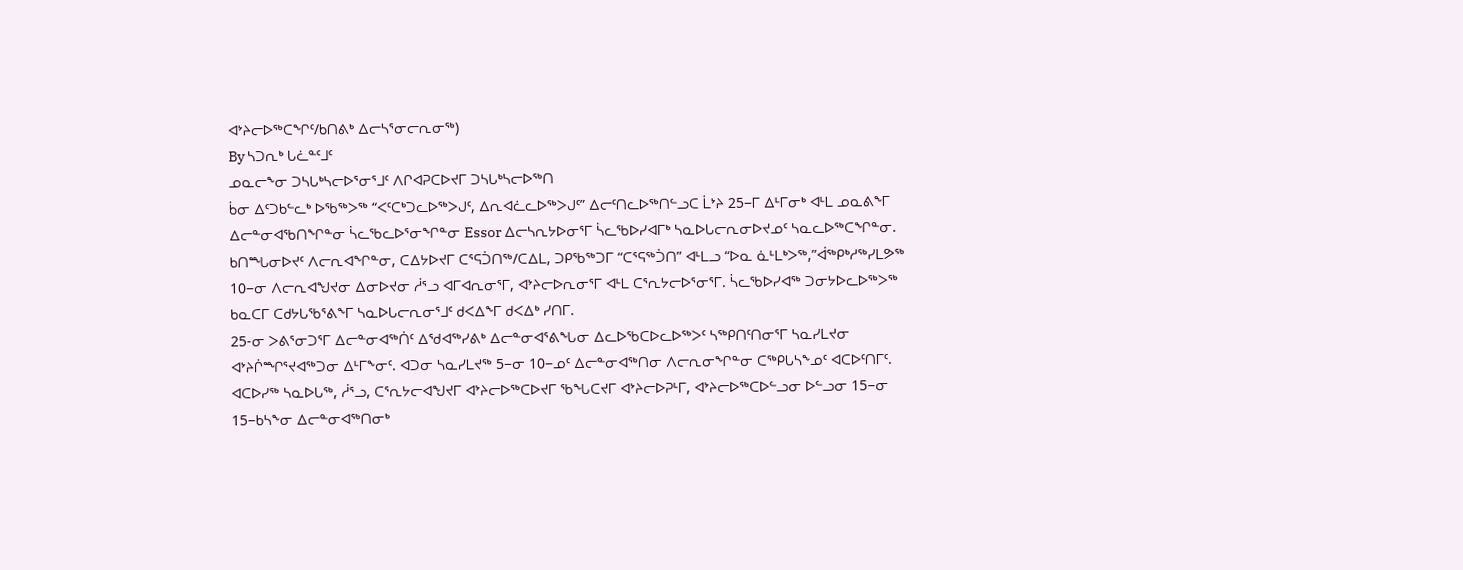ᐊᔾᔨᓕᐅᖅᑕᖏᑦ/ᑲᑎᕕᒃ ᐃᓕᓴᕐᓂᓕᕆᓂᖅ)
By ᓴᑐᕆᒃ ᒐᓛᓐᑦᒧᑦ
ᓄᓇᓕᖕᓂ ᑐᓴᒐᒃᓴᓕᐅᕐᓂᕐᒧᑦ ᐱᒋᐊᕈᑕᐅᔪᒥ ᑐᓴᒐᒃᓴᓕᐅᖅᑎ
ᑳᓂ ᐃᑦᑐᑲᓪᓚᒃ ᐅᖃᖅᐳᖅ “ᐸᑦᑕᒃᑐᓚᐅᖅᐳᒍᑦ, ᐃᕆᐊᓛᓚᐅᖅᐳᒍᑦ” ᐃᓕᑦᑎᓚᐅᖅᑎᓪᓗᑕ ᒫᔾᔨ 25−ᒥ ᐃᒻᒥᓂᒃ ᐊᒻᒪ ᓄᓇᕕᖕᒥ ᐃᓕᓐᓂᐊᖃᑎᖏᓐᓂ ᓵᓚᖃᓚᐅᕐᓂᖏᓐᓂ Essor ᐃᓕᓴᕆᔭᐅᓂᕐᒥ ᓵᓚᖃᐅᓯᐊᒥᒃ ᓴᓇᐅᒐᓕᕆᓂᐅᔪᓄᑦ ᓴᓇᓚᐅᖅᑕᖏᓐᓂ.
ᑲᑎᙵᓂᐅᔪᑦ ᐱᓕᕆᐊᖏᓐᓂ, ᑕᐃᔭᐅᔪᒥ ᑕᕐᕋᑑᑎᖅ/ᑕᐃᒪ, ᑐᑭᖃᖅᑐᒥ “ᑕᕐᕋᖅᑑᑎ” ᐊᒻᒪᓗ “ᐅᓇ ᓈᒻᒪᒃᐳᖅ,”ᐋᖅᑭᒃᓱᖅᓯᒪᕗᖅ 10−ᓂ ᐱᓕᕆᐊᖑᔪᓂ ᐃᓂᐅᔪᓂ ᓲᕐᓗ ᐊᒥᐊᕆᓂᕐᒥ, ᐊᔾᔨᓕᐅᕆᓂᕐᒥ ᐊᒻᒪ ᑕᕐᕆᔭᓕᐅᕐᓂᕐᒥ. ᓵᓚᖃᐅᓯᐊᖅ ᑐᓂᔭᐅᓚᐅᖅᐳᖅ ᑲᓇᑕᒥ ᑕᑯᔭᒐᖃᕐᕕᖕᒥ ᓴᓇᐅᒐᓕᕆᓂᕐᒧᑦ ᑯᐸᐃᖕᒥ ᑯᐸᐃᒃ ᓯᑎᒥ.
25-ᓂ ᐳᕕᕐᓂᑐᕐᒥ ᐃᓕᓐᓂᐊᖅᑏᑦ ᐃᖁᐊᖅᓯᕕᒃ ᐃᓕᓐᓂᐊᕐᕕᖓᓂ ᐃᓚᐅᖃᑕᐅᓚᐅᖅᐳᑦ ᓴᖅᑭᑎᑦᑎᓂᕐᒥ ᓴᓇᓯᒪᔪᓂ ᐊᔾᔨᒌᙱᕐᔪᐊᖅᑐᓂ ᐃᒻᒥᖕᓂᑦ. ᐊᑐᓂ ᓴᓇᓯᒪᔪᖅ 5−ᓂ 10−ᓄᑦ ᐃᓕᓐᓂᐊᖅᑎᓂ ᐱᓕᕆᓂᖏᓐᓂ ᑕᖅᑭᒐᓴᖕᓄᑦ ᐊᑕᐅᑦᑎᒥᑦ.
ᐊᑕᐅᓯᖅ ᓴᓇᐅᒐᖅ, ᓲᕐᓗ, ᑕᕐᕆᔭᓕᐊᖑᔪᒥ ᐊᔾᔨᓕᐅᖅᑕᐅᔪᒥ ᖃᖓᑕᔪᒥ ᐊᔾᔨᓕᐅᕈᒻᒥ, ᐊᔾᔨᓕᐅᖅᑕᐅᓪᓗᓂ ᐅᓪᓗᓂ 15−ᓂ 15−ᑲᓴᖕᓂ ᐃᓕᓐᓂᐊᖅᑎᓂᒃ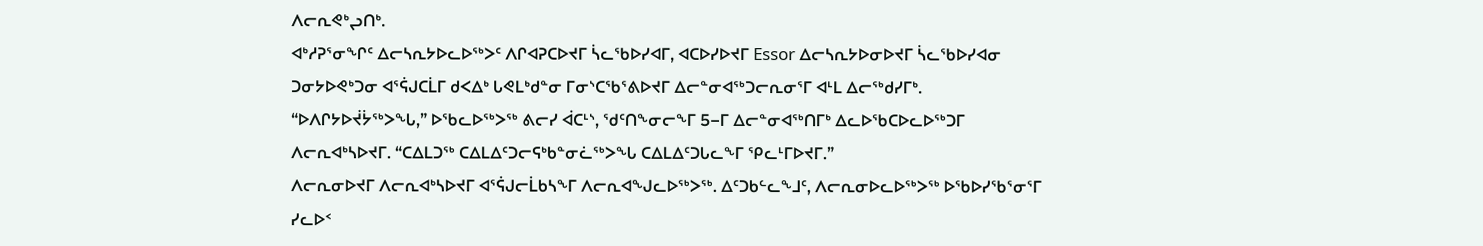ᐱᓕᕆᕙᒃᖢᑎᒃ.
ᐊᒃᓱᕈᕐᓂᖏᑦ ᐃᓕᓴᕆᔭᐅᓚᐅᖅᐳᑦ ᐱᒋᐊᕈᑕᐅᔪᒥ ᓵᓚᖃᐅᓯᐊᒥ, ᐊᑕᐅᓯᐅᔪᒥ Essor ᐃᓕᓴᕆᔭᐅᓂᐅᔪᒥ ᓵᓚᖃᐅᓯᐊᓂ ᑐᓂᔭᐅᕙᒃᑐᓂ ᐊᕐᕌᒍᑕᒫᒥ ᑯᐸᐃᒃ ᒐᕙᒪᒃᑯᓐᓂ ᒥᓂᔅᑕᖃᕐᕕᐅᔪᒥ ᐃᓕᓐᓂᐊᖅᑐᓕᕆᓂᕐᒥ ᐊᒻᒪ ᐃᓕᖅᑯᓯᒥᒃ.
“ᐅᐱᒋᔭᐅᔫᔮᖅᐳᖓ,” ᐅᖃᓚᐅᖅᐳᖅ ᕕᓕᓯ ᐋᑕᒻᔅ, ᖁᑦᑎᖕᓂᓕᖕᒥ 5−ᒥ ᐃᓕᓐᓂᐊᖅᑎᒥᒃ ᐃᓚᐅᖃᑕᐅᓚᐅᖅᑐᒥ ᐱᓕᕆᐊᒃᓴᐅᔪᒥ. “ᑕᐃᒪᑐᖅ ᑕᐃᒪᐃᑦᑐᓕᕋᒃᑲᓐᓂᓛᖅᐳᖓ ᑕᐃᒪᐃᑦᑐᒐᓚᖕᒥ ᕿᓚᒻᒥᐅᔪᒥ.”
ᐱᓕᕆᓂᐅᔪᒥ ᐱᓕᕆᐊᒃᓴᐅᔪᒥ ᐊᕐᕌᒍᓕᒫᑲᓴᖕᒥ ᐱᓕᕆᐊᖑᓚᐅᖅᐳᖅ. ᐃᑦᑐᑲᓪᓚᖕᒧᑦ, ᐱᓕᕆᓂᐅᓚᐅᖅᐳᖅ ᐅᖃᐅᓯᖃᕐᓂᕐᒥ ᓯᓚᐅᑉ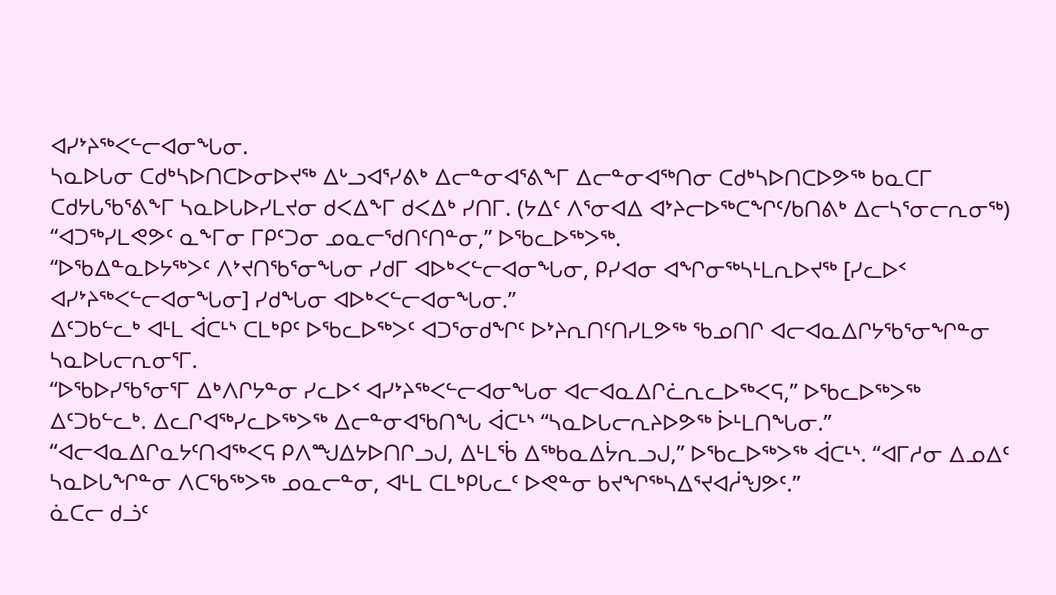ᐊᓯᔾᔨᖅᐸᓪᓕᐊᓂᖓᓂ.
ᓴᓇᐅᒐᓂ ᑕᑯᒃᓴᐅᑎᑕᐅᓂᐅᔪᖅ ᐃᒡᓗᐊᕐᓯᕕᒃ ᐃᓕᓐᓂᐊᕐᕕᖕᒥ ᐃᓕᓐᓂᐊᖅᑎᓂ ᑕᑯᒃᓴᐅᑎᑕᐅᕗᖅ ᑲᓇᑕᒥ ᑕᑯᔭᒐᖃᕐᕕᖕᒥ ᓴᓇᐅᒐᐅᓯᒪᔪᓂ ᑯᐸᐃᖕᒥ ᑯᐸᐃᒃ ᓯᑎᒥ. (ᔭᐃᑦ ᐱᕐᓂᐊᐃ ᐊᔾᔨᓕᐅᖅᑕᖏᑦ/ᑲᑎᕕᒃ ᐃᓕᓴᕐᓂᓕᕆᓂᖅ)
“ᐊᑐᖅᓯᒪᕙᕗᑦ ᓇᖕᒥᓂ ᒥᑭᑦᑐᓂ ᓄᓇᓕᖁᑎᑦᑎᓐᓂ,” ᐅᖃᓚᐅᖅᐳᖅ.
“ᐅᖃᐃᓐᓇᐅᔭᖅᐳᑦ ᐱᔾᔪᑎᖃᕐᓂᖓᓂ ᓯᑯᒥ ᐊᐅᒃᐸᓪᓕᐊᓂᖓᓂ, ᑭᓯᐊᓂ ᐊᖏᓂᖅᓴᒻᒪᕆᐅᔪᖅ [ᓯᓚᐅᑉ ᐊᓯᔾᔨᖅᐸᓪᓕᐊᓂᖓᓂ] ᓯᑯᖓᓂ ᐊᐅᒃᐸᓪᓕᐊᓂᖓᓂ.”
ᐃᑦᑐᑲᓪᓚᒃ ᐊᒻᒪ ᐋᑕᒻᔅ ᑕᒪᒃᑭᑦ ᐅᖃᓚᐅᖅᐳᑦ ᐊᑐᕐᓂᑯᖏᑦ ᐅᔾᔨᕆᑎᑦᑎᓯᒪᕗᖅ ᖃᓄᑎᒋ ᐊᓕᐊᓇᐃᒋᔭᖃᕐᓂᖏᓐᓂ ᓴᓇᐅᒐᓕᕆᓂᕐᒥ.
“ᐅᖃᐅᓯᖃᕐᓂᕐᒥ ᐃᒃᐱᒋᔭᓐᓂ ᓯᓚᐅᑉ ᐊᓯᔾᔨᖅᐸᓪᓕᐊᓂᖓᓂ ᐊᓕᐊᓇᐃᒋᓛᕆᓚᐅᖅᐸᕋ,” ᐅᖃᓚᐅᖅᐳᖅ ᐃᑦᑐᑲᓪᓚᒃ. ᐃᓚᒋᐊᖅᓯᓚᐅᖅᐳᖅ ᐃᓕᓐᓂᐊᖃᑎᖓ ᐋᑕᒻᔅ “ᓴᓇᐅᒐᓕᕆᔨᐅᕗᖅ ᐆᒻᒪᑎᖓᓂ.”
“ᐊᓕᐊᓇᐃᒋᓇᔭᑦᑎᐊᖅᐸᕋ ᑭᐱᙳᐃᔭᐅᑎᒋᓗᒍ, ᐃᒻᒪᖄ ᐃᖅᑲᓇᐃᔮᕆᓗᒍ,” ᐅᖃᓚᐅᖅᐳᖅ ᐋᑕᒻᔅ. “ᐊᒥᓱᓂ ᐃᓄᐃᑦ ᓴᓇᐅᒐᖏᓐᓂ ᐱᑕᖃᖅᐳᖅ ᓄᓇᓕᓐᓂ, ᐊᒻᒪ ᑕᒪᒃᑭᒐᓚᑦ ᐅᕙᓐᓂ ᑲᔪᖏᖅᓴᐃᕐᔪᐊᓲᖑᕗᑦ.”
ᓈᑕᓕ ᑯᓘᑦ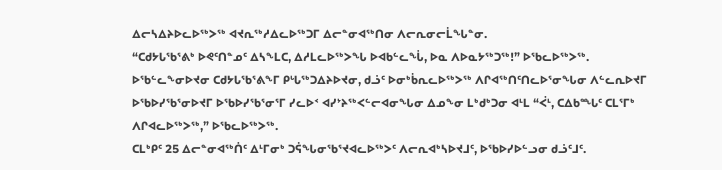ᐃᓕᓴᐃᔨᐅᓚᐅᖅᐳᖅ ᐊᔪᕆᖅᓱᐃᓚᐅᖅᑐᒥ ᐃᓕᓐᓂᐊᖅᑎᓂ ᐱᓕᕆᓂᓕᒫᖓᓐᓂ.
“ᑕᑯᔭᒐᖃᕐᕕᒃ ᐅᕙᑦᑎᓐᓄᑦ ᐃᓴᖕᒪᑕ, ᐃᓱᒪᓚᐅᖅᐳᖓ ᐅᐊᑲᓪᓚᖔ, ᐅᓇ ᐱᐅᓇᔭᖅᑐᖅ!” ᐅᖃᓚᐅᖅᐳᖅ.
ᐅᖃᓪᓚᖕᓂᐅᔪᓂ ᑕᑯᔭᒐᖃᕐᕕᖕᒥ ᑭᒡᒐᖅᑐᐃᔨᐅᔪᓂ, ᑯᓘᑦ ᐅᓂᒃᑳᕆᓚᐅᖅᐳᖅ ᐱᒋᐊᖅᑎᑦᑎᓚᐅᕐᓂᖓᓂ ᐱᓪᓚᕆᐅᔪᒥ ᐅᖃᐅᓯᖃᕐᓂᐅᔪᒥ ᐅᖃᐅᓯᖃᕐᓂᕐᒥ ᓯᓚᐅᑉ ᐊᓯᔾᔨᖅᐸᓪᓕᐊᓂᖓᓂ ᐃᓄᖕᓂ ᒪᒃᑯᒃᑐᓂ ᐊᒻᒪ “ᐹᒻ, ᑕᐃᑲᙵᑦ ᑕᒪᕐᒥᒃ ᐱᒋᐊᓚᐅᖅᐳᖅ,” ᐅᖃᓚᐅᖅᐳᖅ.
ᑕᒪᒃᑭᑦ 25 ᐃᓕᓐᓂᐊᖅᑏᑦ ᐃᒻᒥᓂᒃ ᑐᕌᖓᓂᖃᕐᔪᐊᓚᐅᖅᐳᑦ ᐱᓕᕆᐊᒃᓴᐅᔪᒧᑦ, ᐅᖃᐅᓯᐅᓪᓗᓂ ᑯᓘᑦᒧᑦ.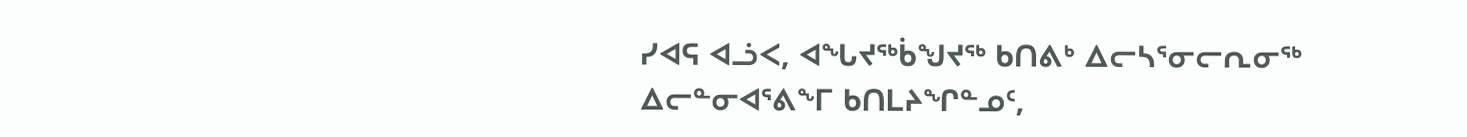ᓯᐊᕋ ᐊᓘᐸ, ᐊᖓᔪᖅᑳᖑᔪᖅ ᑲᑎᕕᒃ ᐃᓕᓴᕐᓂᓕᕆᓂᖅ ᐃᓕᓐᓂᐊᕐᕕᖕᒥ ᑲᑎᒪᔨᖏᓐᓄᑦ,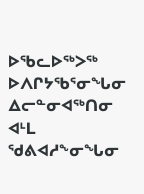ᐅᖃᓚᐅᖅᐳᖅ ᐅᐱᒋᔭᖃᕐᓂᖓᓂ ᐃᓕᓐᓂᐊᖅᑎᓂ ᐊᒻᒪ ᖁᕕᐊᓱᖕᓂᖓᓂ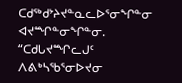ᑕᑯᖅᑯᔾᔨᔪᓐᓇᓚᐅᕐᓂᖏᓐᓂ ᐊᔪᙱᓐᓂᖏᓐᓂ.
“ᑕᑯᒐᔪᙱᓚᒍᑦ ᐱᕕᒃᓴᖃᕐᓂᐅᔪᓂ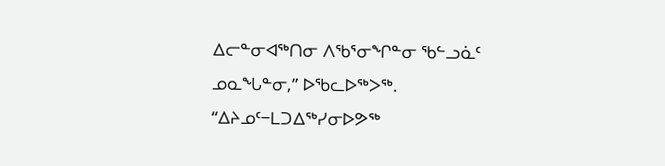ᐃᓕᓐᓂᐊᖅᑎᓂ ᐱᖃᕐᓂᖏᓐᓂ ᖃᓪᓗᓈᑦ ᓄᓇᖓᓐᓂ,” ᐅᖃᓚᐅᖅᐳᖅ. “ᐃᔨᓄᑦ−ᒪᑐᐃᖅᓯᓂᐅᕗᖅ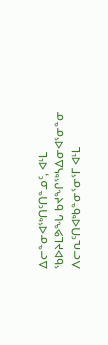ᐃᓕᓐᓂᐊᖅᑎᑦᑎᓐᓄᑦ, ᐊᒻᒪ ᖃᐅᔨᒪᕗᖓ ᑲᔪᖏᖅᓴᐃᓂᐊᕐᓂᓐᓂ ᐱᓕᕆᑦᑎᐊᒃᑲᓐᓂᕐᓂᕐᒥ ᐊᒻᒪ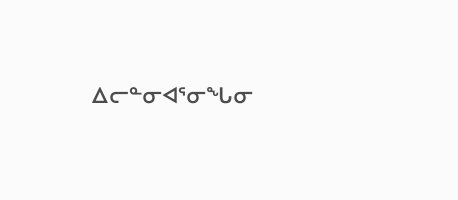ᐃᓕᓐᓂᐊᕐᓂᖓᓂ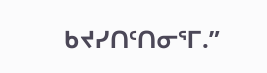ᑲᔪᓯᑎᑦᑎᓂᕐᒥ.”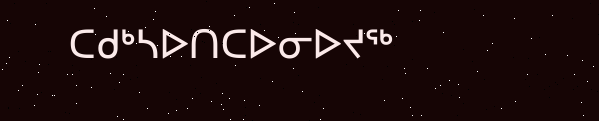ᑕᑯᒃᓴᐅᑎᑕᐅᓂᐅᔪᖅ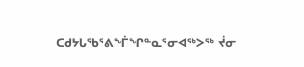ᑕᑯᔭᒐᖃᕐᕕᖕᒦᖏᓐᓇᕐᓂᐊᖅᐳᖅ ᔫᓂ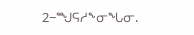2−ᙳᕋᓱᖕᓂᖓᓂ.